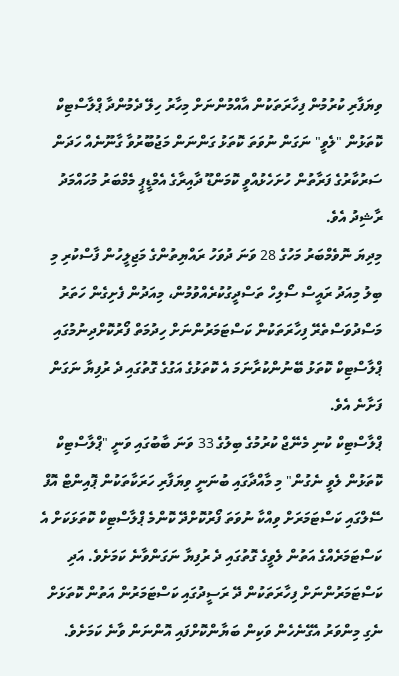ވިޔަފާރި ކުރުމުން ފިހާރަތަކުން އާއްމުންނަށް މިހާރު ހިލޭ ދެމުންދާ ޕްލާސްޓިކް ކޮތަޅުން "ލެވީ" ނަގަން ނުވަތަ ކޮތަޅު ގަންނަން މަޖުބޫރުވާ ގާނޫނެއް ހަދަން ސަރުކާރުގެ ފަރާތުން ހުށަހެޅުއްވީ ކޮމަންޑޫ ދާއިރާގެ އެމްޑީޕީ މެމްބަރު މުހައްމަދު ރާޝިދު އެވެ.
މިދިޔަ ނޮވެމްބަރު މަހުގެ 28 ވަނަ ދުވަހު ރައްޔިތުންގެ މަޖިލީހުން ފާސްކުރި މި ބިލު މިއަދު ރައީސް ސޯލިހް ތަސްދީގުކުރެއްވުމުން، މިއަދުން ފެށިގެން ހަތަރު މަސްދުވަސްތެރޭ ފިހާރަތަކުން ކަސްޓަމަރުންނަށް ހިދުމަތް ފޯރުކޮށްދިނުމުގައި ޕްލާސްޓިކް ކޮތަޅު ބޭނުންކުރާނަމަ އެ ކޮތަޅުގެ އަގުގެ ގޮތުގައި ދެ ރުފިޔާ ނަގަން ފަށާނެ އެވެ.
ޕްލާސްޓިކް ކުނި މެނޭޖް ކުރުމުގެ ބިލުގެ 33 ވަނަ ބާބުގައި ވަނީ "ޕްލާސްޓިކް ކޮތަޅުން ލެވީ ނެގުން" މި މާއްދާގައި ބުނަނީ ވިޔަފާރި ހަރަކާތަކުން ޕޮއިންޓް އޮފް ސޭލްގައި ކަސްޓަމަރަށް ވިއްކާ ނުވަތަ ފޯރުކޮށްދޭ ކޮންމެ ޕްލާސްޓިކް ކޮތަޅަކަށް އެ ކަސްޓަމަރެއްގެ އަތުން ލެވީގެ ގޮތުގައި ދެ ރުފިޔާ ނަގަންވާނެ ކަމަށެވެ. އަދި ކަސްޓަމަރުންނަށް ފިހާރަތަކުން ދޭ ރަސީދުގައި ކަސްޓަމަރުން އަތުން ކޮތަޅަށް ނެގި މިންވަރު އެގޭނެހެން ވަކިން ބަޔާންކޮށްފައި އޮންނަން ވާނެ ކަމަށެވެ.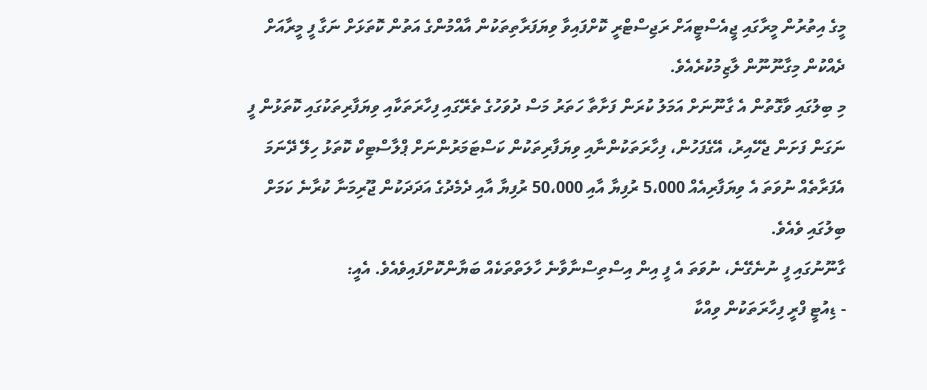މީގެ އިތުރުން މީރާގައި ޖީއެސްޓީއަށް ރަޖިސްޓްރީ ކޮށްފައިވާ ވިޔަފަރާތިތަކުން އާއްމުންގެ އަތުން ކޮތަޅަށް ނަގާ ފީ މީރާއަށް ދެއްކުން މިގާނޫނޫން ލާޒިމުކުރެއެވެ.
މި ބިލުގައި ވާގޮތުން އެ ގާނޫނަށް އަމަލު ކުރަން ފަށާތާ ހަތަރު މަސް ދުވަހުގެ ތެރޭގައި ފިހާރަތަކާއި ވިޔަފާރިތަކުގައި ކޮތަޅުން ފީ ނަގަން ފަށަން ޖެހޭއިރު، އޭގެފަހުން، ފިހާރަތަކުންނާއި ވިޔަފާރިތަކުން ކަސްޓަމަރުންނަށް ޕްލާސްޓިކް ކޮތަޅު ހިލޭ ދޭނަމަ އެފަރާތެއް ނުވަތަ އެ ވިޔަފާރިއެއް 5،000 ރުފިޔާ އާއި 50،000 ރުފިޔާ އާއި ދެމެދުގެ އަދަދަކުން ޖޫރިމަނާ ކުރާނެ ކަމަށް ބިލުގައި ވެއެވެ.
ގާނޫނުގައި ފީ ނުނެގޭނެ، ނުވަތަ އެ ފީ އިން އިސްތިސްނާވާނެ ހާލަތްތަކެއް ބަޔާންކޮށްފައިވެއެވެ. އެއީ:
- ޑިއުޓީ ފްރީ ފިހާރަތަކުން ވިއްކާ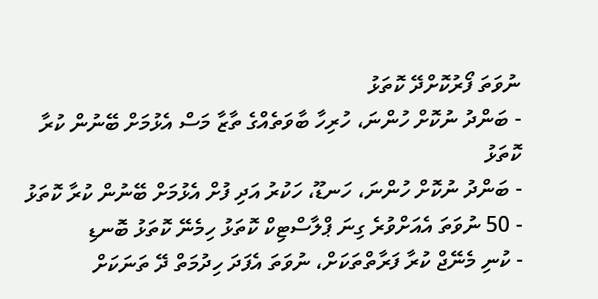ނުވަތަ ފޯރުކޮށްދޭ ކޮތަޅު
- ބަންދު ނުކޮށް ހުންނަ، ހުރިހާ ބާވަތެއްގެ ތާޒާ މަސް އެޅުމަށް ބޭނުން ކުރާ ކޮތަޅު
- ބަންދު ނުކޮށް ހުންނަ، ހަނޑޫ، ހަކުރު އަދި ފުށް އެޅުމަށް ބޭނުން ކުރާ ކޮތަޅު
- 50 ނުވަތަ އެއަށްވުރެ ގިނަ ޕްލާސްޓިކް ކޮތަޅު ހިމެނޭ ކޮތަޅު ބޮނޑި
- ކުނި މެނޭޖް ކުރާ ފަރާތްތަކަށް، ނުވަތަ އެފަދަ ހިދުމަތް ދޭ ތަނަކަށް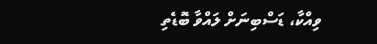ވިއްކާ، ޑަސްބިނަށް ލައްވާ ބޮޑެތި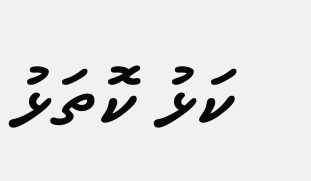ކަޅު ކޮތަޅު